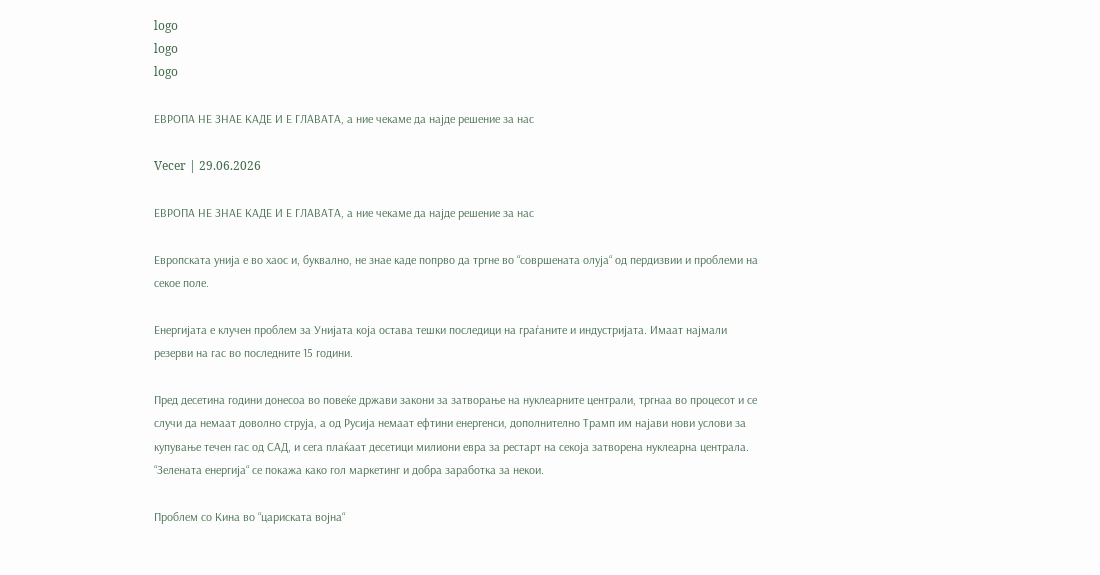logo
logo
logo

ЕВРОПА НЕ ЗНАЕ КАДЕ И Е ГЛАВАТА, а ние чекаме да најде решение за нас

Vecer | 29.06.2026

ЕВРОПА НЕ ЗНАЕ КАДЕ И Е ГЛАВАТА, а ние чекаме да најде решение за нас

Европската унија е во хаос и, буквално, не знае каде попрво да тргне во “совршената олуја“ од пердизвии и проблеми на секое поле.

Енергијата е клучен проблем за Унијата која остава тешки последици на граѓаните и индустријата. Имаат најмали резерви на гас во последните 15 години.

Пред десетина години донесоа во повеќе држави закони за затворање на нуклеарните централи, тргнаа во процесот и се случи да немаат доволно струја, а од Русија немаат ефтини енергенси, дополнително Трамп им најави нови услови за купување течен гас од САД, и сега плаќаат десетици милиони евра за рестарт на секоја затворена нуклеарна централа. “Зелената енергија“ се покажа како гол маркетинг и добра заработка за некои.

Проблем со Кина во “цариската војна“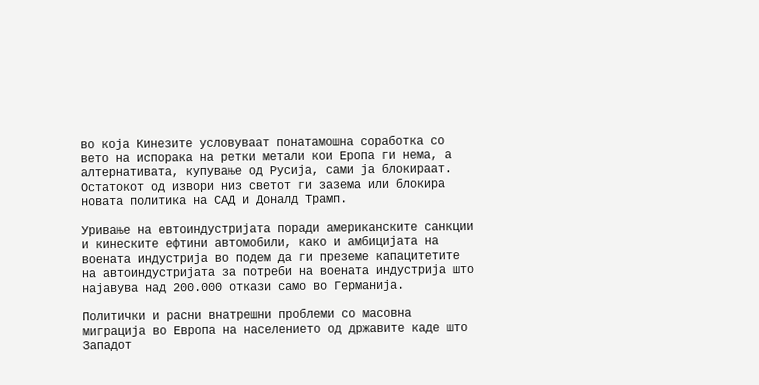во која Кинезите условуваат понатамошна соработка со вето на испорака на ретки метали кои Еропа ги нема, а алтернативата, купување од Русија, сами ја блокираат. Остатокот од извори низ светот ги зазема или блокира новата политика на САД и Доналд Трамп.

Уривање на евтоиндустријата поради американските санкции и кинеските ефтини автомобили, како и амбицијата на воената индустрија во подем да ги преземе капацитетите на автоиндустријата за потреби на воената индустрија што најавува над 200.000 откази само во Германија.

Политички и расни внатрешни проблеми со масовна миграција во Европа на населението од државите каде што Западот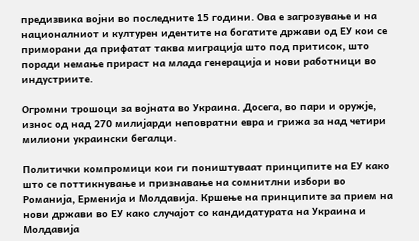предизвика војни во последните 15 години. Ова е загрозување и на националниот и културен идентите на богатите држави од ЕУ кои се приморани да прифатат таква миграција што под притисок, што поради немање прираст на млада генерација и нови работници во индустриите.

Огромни трошоци за војната во Украина. Досега, во пари и оружје, износ од над 270 милијарди неповратни евра и грижа за над четири милиони украински бегалци.

Политички компромици кои ги поништуваат принципите на ЕУ како што се поттикнување и признавање на сомнитлни избори во Романија, Ерменија и Молдавија. Кршење на принципите за прием на нови држави во ЕУ како случајот со кандидатурата на Украина и Молдавија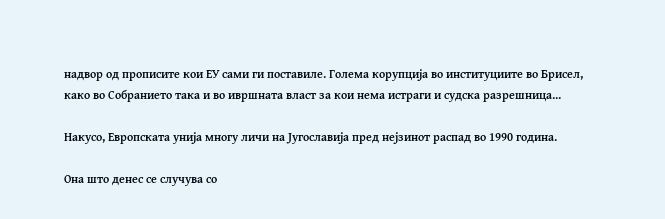надвор од прописите кои ЕУ сами ги поставиле. Голема корупција во институциите во Брисел, како во Собранието така и во ивршната власт за кои нема истраги и судска разрешница...

Накусо, Европската унија многу личи на Југославија пред нејзинот распад во 1990 година.

Она што денес се случува со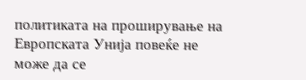политиката на проширување на Европската Унија повеќе не може да се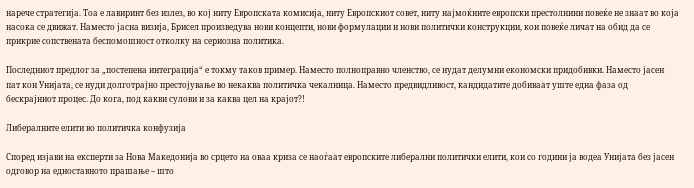нарече стратегија. Тоа е лавиринт без излез, во кој ниту Европската комисија, ниту Европскиот совет, ниту најмоќните европски престолнини повеќе не знаат во која насока се движат. Наместо јасна визија, Брисел произведува нови концепти, нови формулации и нови политички конструкции, кои повеќе личат на обид да се прикрие сопствената беспомошност отколку на сериозна политика.

Последниот предлог за „постепена интеграција“ е токму таков пример. Наместо полноправно членство, се нудат делумни економски придобивки. Наместо јасен пат кон Унијата, се нуди долготрајно престојување во некаква политичка чекалница. Наместо предвидливост, кандидатите добиваат уште една фаза од бескрајниот процес. До кога, под какви сулови и за каква цел на крајот?!

Либералните елити во политичка конфузија

Според изјави на експерти за Нова Македонија во срцето на оваа криза се наоѓаат европските либерални политички елити, кои со години ја водеа Унијата без јасен одговор на едноставното прашање – што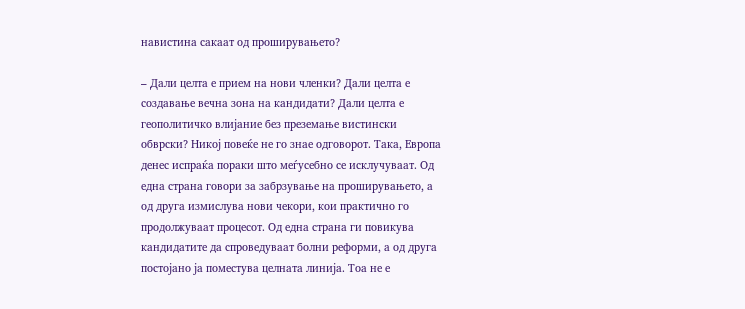навистина сакаат од проширувањето?

– Дали целта е прием на нови членки? Дали целта е создавање вечна зона на кандидати? Дали целта е геополитичко влијание без преземање вистински обврски? Никој повеќе не го знае одговорот. Така, Европа денес испраќа пораки што меѓусебно се исклучуваат. Од една страна говори за забрзување на проширувањето, а од друга измислува нови чекори, кои практично го продолжуваат процесот. Од една страна ги повикува кандидатите да спроведуваат болни реформи, а од друга постојано ја поместува целната линија. Тоа не е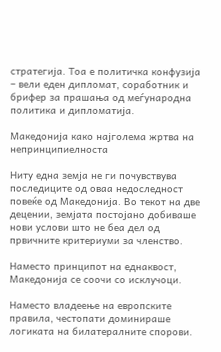стратегија. Тоа е политичка конфузија – вели еден дипломат, соработник и брифер за прашања од меѓународна политика и дипломатија.

Македонија како најголема жртва на непринципиелноста

Ниту една земја не ги почувствува последиците од оваа недоследност повеќе од Македонија. Во текот на две децении, земјата постојано добиваше нови услови што не беа дел од првичните критериуми за членство.

Наместо принципот на еднаквост, Македонија се соочи со исклучоци.

Наместо владеење на европските правила, честопати доминираше логиката на билатералните спорови.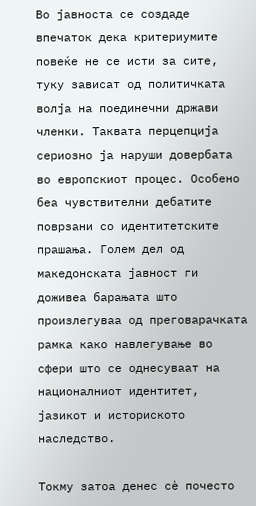Во јавноста се создаде впечаток дека критериумите повеќе не се исти за сите, туку зависат од политичката волја на поединечни држави членки. Таквата перцепција сериозно ја наруши довербата во европскиот процес. Особено беа чувствителни дебатите поврзани со идентитетските прашања. Голем дел од македонската јавност ги доживеа барањата што произлегуваа од преговарачката рамка како навлегување во сфери што се однесуваат на националниот идентитет, јазикот и историското наследство.

Токму затоа денес сè почесто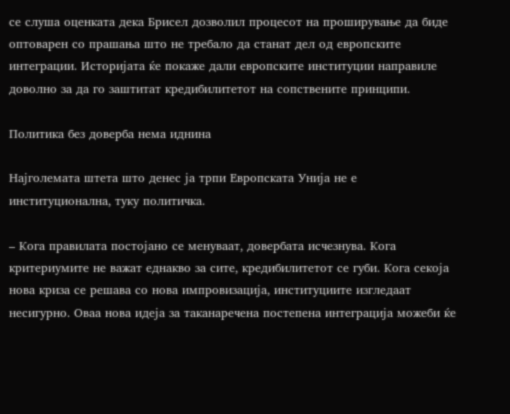се слуша оценката дека Брисел дозволил процесот на проширување да биде оптоварен со прашања што не требало да станат дел од европските интеграции. Историјата ќе покаже дали европските институции направиле доволно за да го заштитат кредибилитетот на сопствените принципи.

Политика без доверба нема иднина

Најголемата штета што денес ја трпи Европската Унија не е институционална, туку политичка.

– Кога правилата постојано се менуваат, довербата исчезнува. Кога критериумите не важат еднакво за сите, кредибилитетот се губи. Кога секоја нова криза се решава со нова импровизација, институциите изгледаат несигурно. Оваа нова идеја за таканаречена постепена интеграција можеби ќе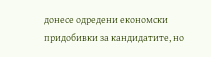донесе одредени економски придобивки за кандидатите, но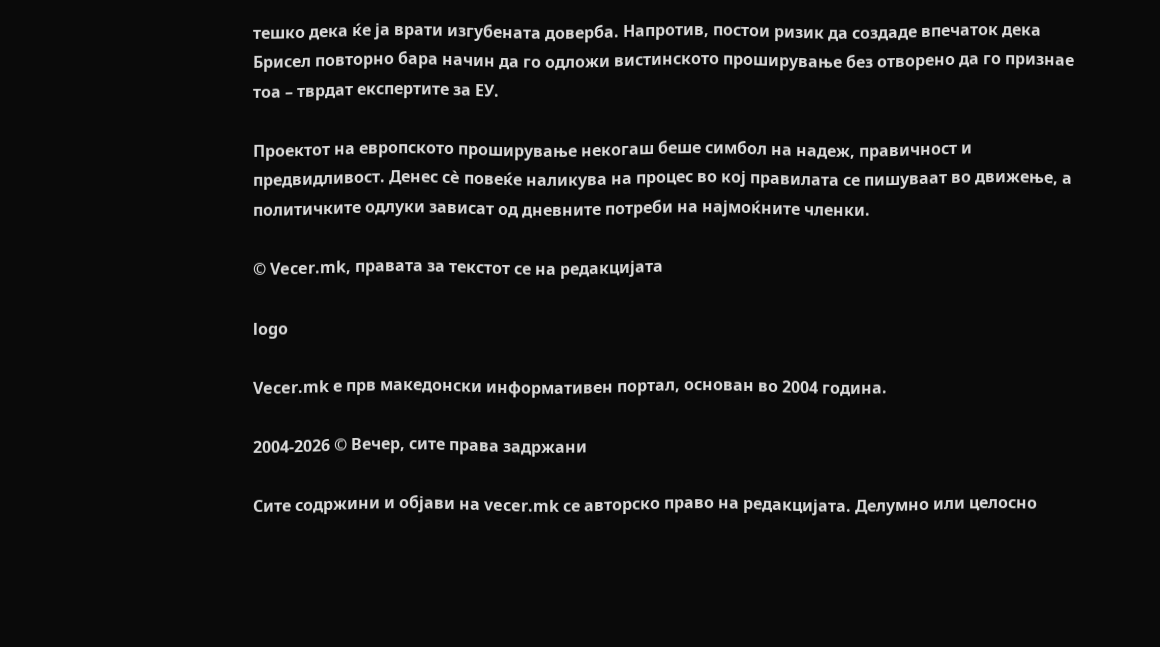тешко дека ќе ја врати изгубената доверба. Напротив, постои ризик да создаде впечаток дека Брисел повторно бара начин да го одложи вистинското проширување без отворено да го признае тоа – тврдат експертите за ЕУ.

Проектот на европското проширување некогаш беше симбол на надеж, правичност и предвидливост. Денес сè повеќе наликува на процес во кој правилата се пишуваат во движење, а политичките одлуки зависат од дневните потреби на најмоќните членки.

© Vecer.mk, правата за текстот се на редакцијата

logo

Vecer.mk е прв македонски информативен портал, основан во 2004 година.

2004-2026 © Вечер, сите права задржани

Сите содржини и објави на vecer.mk се авторско право на редакцијата. Делумно или целосно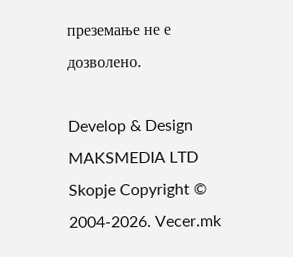преземање не е дозволено.

Develop & Design MAKSMEDIA LTD Skopje Copyright © 2004-2026. Vecer.mk